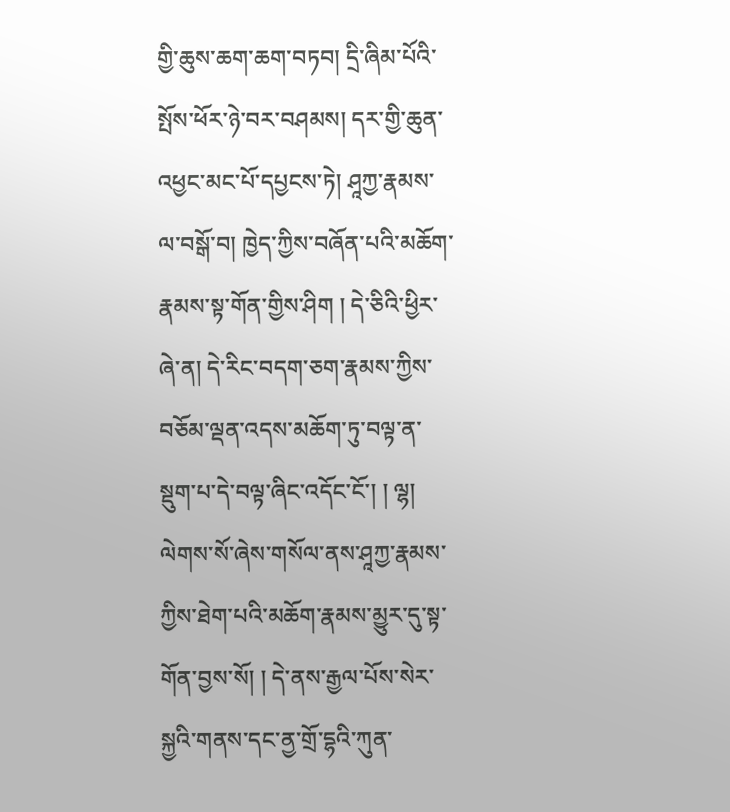གྱི་ཆུས་ཆག་ཆག་བཏབ། དྲི་ཞིམ་པོའི་སྤོས་ཕོར་ཉེ་བར་བཤམས། དར་གྱི་ཆུན་འཕྱང་མང་པོ་དཔྱངས་ཏེ། ཤཱཀྱ་རྣམས་ལ་བསྒོ་བ། ཁྱེད་ཀྱིས་བཞོན་པའི་མཆོག་རྣམས་སྟ་གོན་གྱིས་ཤིག ། དེ་ཅིའི་ཕྱིར་ཞེ་ན། དེ་རིང་བདག་ཅག་རྣམས་ཀྱིས་བཅོམ་ལྡན་འདས་མཆོག་ཏུ་བལྟ་ན་སྡུག་པ་དེ་བལྟ་ཞིང་འདོང་ངོ་། ། ལྷ། ལེགས་སོ་ཞེས་གསོལ་ནས་ཤཱཀྱ་རྣམས་ཀྱིས་ཐེག་པའི་མཆོག་རྣམས་མྱུར་དུ་སྟ་གོན་བྱས་སོ། ། དེ་ནས་རྒྱལ་པོས་སེར་སྐྱའི་གནས་དང་ནྱ་གྲོ་དྷའི་ཀུན་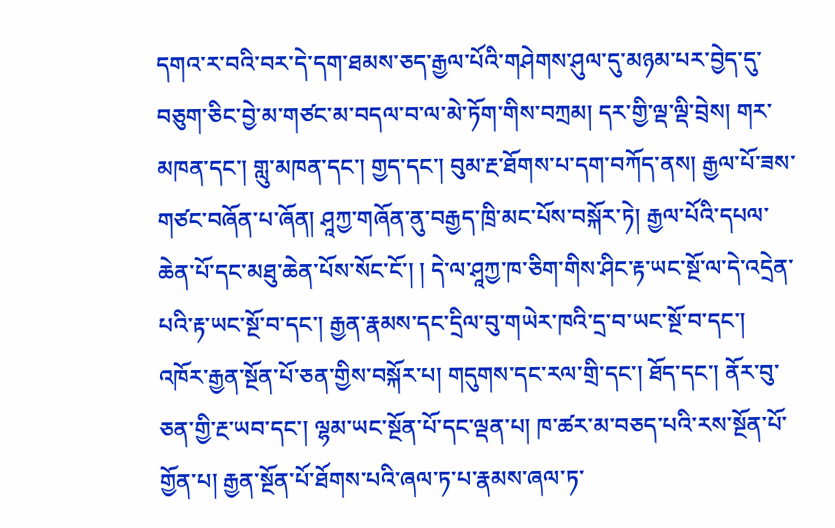དགའ་ར་བའི་བར་དེ་དག་ཐམས་ཅད་རྒྱལ་པོའི་གཤེགས་ཤུལ་དུ་མཉམ་པར་བྱེད་དུ་བཅུག་ཅིང་བྱེ་མ་གཙང་མ་བདལ་བ་ལ་མེ་ཏོག་གིས་བཀྲམ། དར་གྱི་ལྡ་ལྡི་བྲེས། གར་མཁན་དང་། གླུ་མཁན་དང་། གྱད་དང་། བུམ་རྔ་ཐོགས་པ་དག་བཀོད་ནས། རྒྱལ་པོ་ཟས་གཙང་བཞོན་པ་ཞོན། ཤཱཀྱ་གཞོན་ནུ་བརྒྱད་ཁྲི་མང་པོས་བསྐོར་ཏེ། རྒྱལ་པོའི་དཔལ་ཆེན་པོ་དང་མཐུ་ཆེན་པོས་སོང་ངོ་། ། དེ་ལ་ཤཱཀྱ་ཁ་ཅིག་གིས་ཤིང་རྟ་ཡང་སྔོ་ལ་དེ་འདྲེན་པའི་རྟ་ཡང་སྔོ་བ་དང་། རྒྱན་རྣམས་དང་དྲིལ་བུ་གཡེར་ཁའི་དྲ་བ་ཡང་སྔོ་བ་དང་། འཁོར་རྒྱན་སྔོན་པོ་ཅན་གྱིས་བསྐོར་པ། གདུགས་དང་རལ་གྲི་དང་། ཐོད་དང་། ནོར་བུ་ཅན་གྱི་རྔ་ཡབ་དང་། ལྷམ་ཡང་སྔོན་པོ་དང་ལྡན་པ། ཁ་ཚར་མ་བཅད་པའི་རས་སྔོན་པོ་གྱོན་པ། རྒྱན་སྔོན་པོ་ཐོགས་པའི་ཞལ་ཏ་པ་རྣམས་ཞལ་ཏ་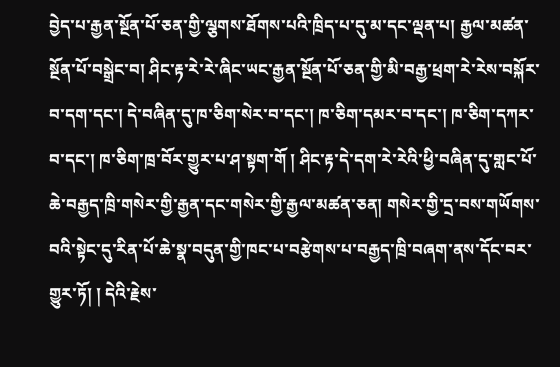བྱེད་པ་རྒྱན་སྔོན་པོ་ཅན་གྱི་ལྕགས་ཐོགས་པའི་ཁྲིད་པ་དུ་མ་དང་ལྡན་པ། རྒྱལ་མཚན་སྔོན་པོ་བསྒྲེང་བ། ཤིང་རྟ་རེ་རེ་ཞིང་ཡང་རྒྱན་སྔོན་པོ་ཅན་གྱི་མི་བརྒྱ་ཕྲག་རེ་རེས་བསྐོར་བ་དག་དང་། དེ་བཞིན་དུ་ཁ་ཅིག་སེར་བ་དང་། ཁ་ཅིག་དམར་བ་དང་། ཁ་ཅིག་དཀར་བ་དང་། ཁ་ཅིག་ཁྲ་བོར་གྱུར་པ་ཤ་སྟག་གོ ། ཤིང་རྟ་དེ་དག་རེ་རེའི་ཕྱི་བཞིན་དུ་གླང་པོ་ཆེ་བརྒྱད་ཁྲི་གསེར་གྱི་རྒྱན་དང་གསེར་གྱི་རྒྱལ་མཚན་ཅན། གསེར་གྱི་དྲ་བས་གཡོགས་བའི་སྟེང་དུ་རིན་པོ་ཆེ་སྣ་བདུན་གྱི་ཁང་པ་བརྩེགས་པ་བརྒྱད་ཁྲི་བཞག་ནས་དོང་བར་གྱུར་ཏོ། ། དེའི་རྗེས་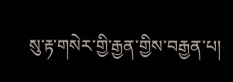སུ་རྟ་གསེར་གྱི་རྒྱན་གྱིས་བརྒྱན་པ།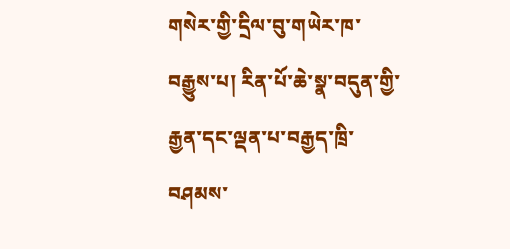གསེར་གྱི་དྲིལ་བུ་གཡེར་ཁ་བརྒྱུས་པ། རིན་པོ་ཆེ་སྣ་བདུན་གྱི་རྒྱན་དང་ལྡན་པ་བརྒྱད་ཁྲི་བཤམས་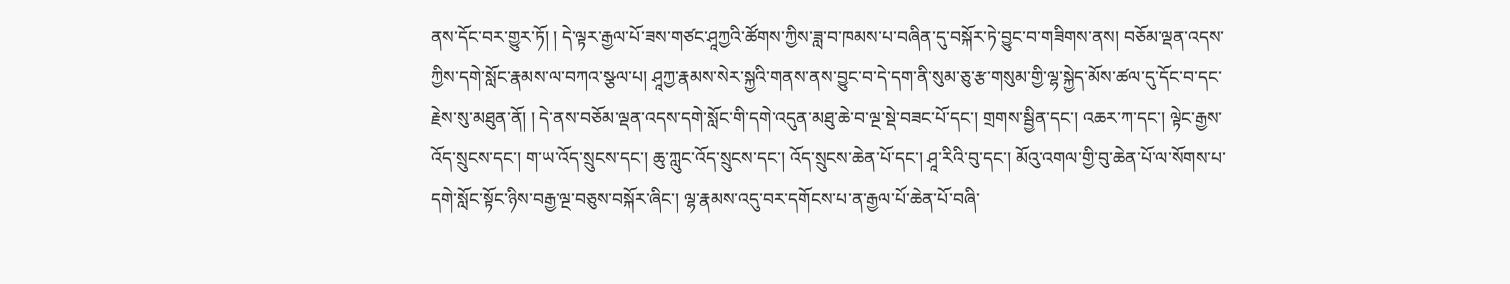ནས་དོང་བར་གྱུར་ཏོ། ། དེ་ལྟར་རྒྱལ་པོ་ཟས་གཙང་ཤཱཀྱའི་ཚོགས་ཀྱིས་ཟླ་བ་ཁམས་པ་བཞིན་དུ་བསྐོར་ཏེ་བྱུང་བ་གཟིགས་ནས། བཅོམ་ལྡན་འདས་ཀྱིས་དགེ་སློང་རྣམས་ལ་བཀའ་སྩལ་པ། ཤཱཀྱ་རྣམས་སེར་སྐྱའི་གནས་ནས་བྱུང་བ་དེ་དག་ནི་སུམ་ཅུ་རྩ་གསུམ་གྱི་ལྷ་སྐྱེད་མོས་ཚལ་དུ་དོང་བ་དང་རྗེས་སུ་མཐུན་ནོ། ། དེ་ནས་བཅོམ་ལྡན་འདས་དགེ་སློང་གི་དགེ་འདུན་མཐུ་ཆེ་བ་ལྔ་སྡེ་བཟང་པོ་དང་། གྲགས་སྦྱིན་དང་། འཆར་ཀ་དང་། ལྟེང་རྒྱས་འོད་སྲུངས་དང་། ག་ཡ་འོད་སྲུངས་དང་། ཆུ་ཀླུང་འོད་སྲུངས་དང་། འོད་སྲུངས་ཆེན་པོ་དང་། ཤཱ་རིའི་བུ་དང་། མོའུ་འགལ་གྱི་བུ་ཆེན་པོ་ལ་སོགས་པ་དགེ་སློང་སྟོང་ཉིས་བརྒྱ་ལྔ་བཅུས་བསྐོར་ཞིང་། ལྷ་རྣམས་འདུ་བར་དགོངས་པ་ན་རྒྱལ་པོ་ཆེན་པོ་བཞི་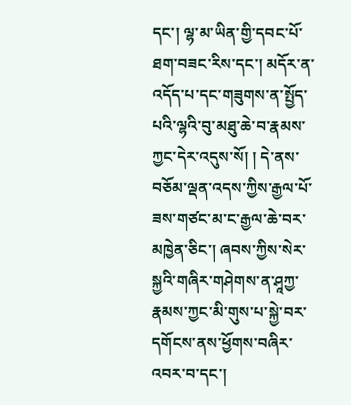དང་། ལྷ་མ་ཡིན་གྱི་དབང་པོ་ཐག་བཟང་རིས་དང་། མདོར་ན་འདོད་པ་དང་གཟུགས་ན་སྤྱོད་པའི་ལྷའི་བུ་མཐུ་ཆེ་བ་རྣམས་ཀྱང་དེར་འདུས་སོ། ། དེ་ནས་བཅོམ་ལྡན་འདས་ཀྱིས་རྒྱལ་པོ་ཟས་གཙང་མ་ང་རྒྱལ་ཆེ་བར་མཁྱེན་ཅིང་། ཞབས་ཀྱིས་སེར་སྐྱའི་གཞིར་གཤེགས་ན་ཤཱཀྱ་རྣམས་ཀྱང་མི་གུས་པ་སྐྱེ་བར་དགོངས་ནས་ཕྱོགས་བཞིར་འབར་བ་དང་།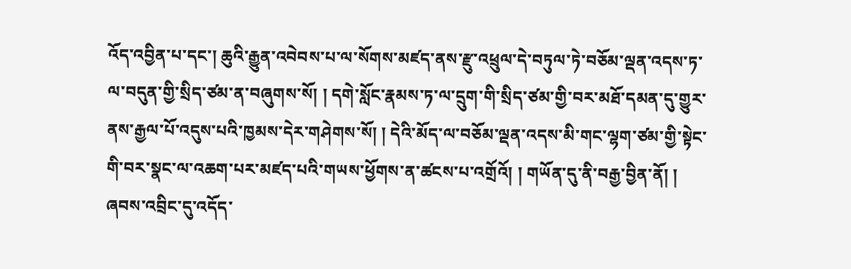འོད་འབྱིན་པ་དང་། ཆུའི་རྒྱུན་འབེབས་པ་ལ་སོགས་མཛད་ནས་རྫུ་འཕྲུལ་དེ་བཏུལ་ཏེ་བཅོམ་ལྡན་འདས་ཏ་ལ་བདུན་གྱི་སྲིད་ཙམ་ན་བཞུགས་སོ། ། དགེ་སློང་རྣམས་ཏ་ལ་དྲུག་གི་སྲིད་ཙམ་གྱི་བར་མཐོ་དམན་དུ་གྱུར་ནས་རྒྱལ་པོ་འདུས་པའི་ཁྱམས་དེར་གཤེགས་སོ། ། དེའི་མོད་ལ་བཅོམ་ལྡན་འདས་མི་གང་ལྷག་ཙམ་གྱི་སྟེང་གི་བར་སྣང་ལ་འཆག་པར་མཛད་པའི་གཡས་ཕྱོགས་ན་ཚངས་པ་འགྲོའོ། ། གཡོན་དུ་ནི་བརྒྱ་བྱིན་ནོ། ། ཞབས་འབྲིང་དུ་འདོད་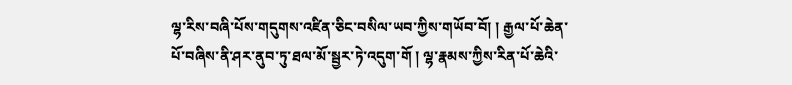ལྷ་རིས་བཞི་པོས་གདུགས་འཛིན་ཅིང་བསིལ་ཡབ་ཀྱིས་གཡོབ་བོ། ། རྒྱལ་པོ་ཆེན་པོ་བཞིས་ནི་ཤར་ནུབ་ཏུ་ཐལ་མོ་སྦྱར་ཏེ་འདུག་གོ ། ལྷ་རྣམས་ཀྱིས་རིན་པོ་ཆེའི་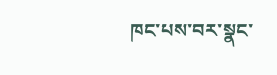ཁང་པས་བར་སྣང་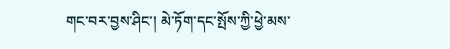གང་བར་བྱས་ཤིང་། མེ་ཏོག་དང་སྤོས་ཀྱི་ཕྱེ་མས་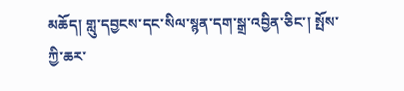མཆོད། གླུ་དབྱངས་དང་སིལ་སྙན་དག་སྒྲ་འབྱིན་ཅིང་། སྤོས་ཀྱི་ཆར་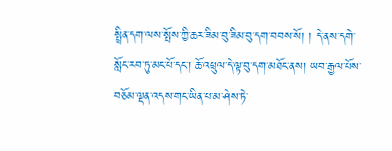སྤྲིན་དག་ལས་སྤོས་ཀྱི་ཆར་ཟིམ་བུ་ཟིམ་བུ་དག་བབས་སོ། ། དེ་ནས་དགེ་སློང་རབ་ཏུ་མང་པོ་དང་། ཆོ་འཕྲུལ་དེ་ལྟ་བུ་དག་མཐོང་ནས། ཡབ་རྒྱལ་པོས་བཅོམ་ལྡན་འདས་གང་ཡིན་པ་མ་ཤེས་ཏེ་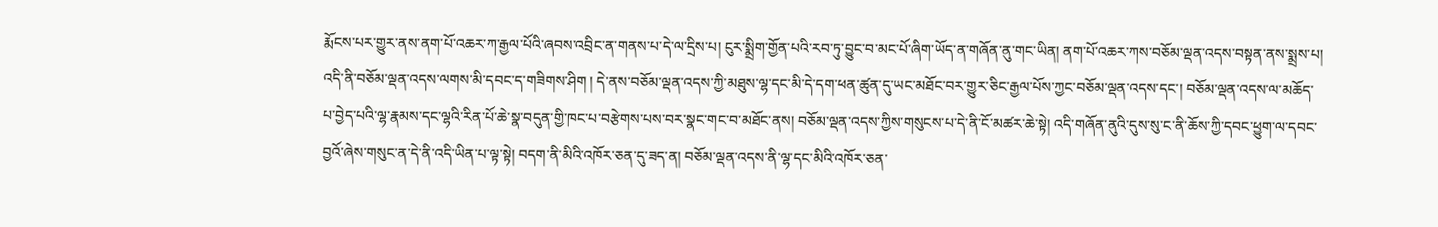རྨོངས་པར་གྱུར་ནས་ནག་པོ་འཆར་ཀ་རྒྱལ་པོའི་ཞབས་འབྲིང་ན་གནས་པ་དེ་ལ་དྲིས་པ། ངུར་སྨྲིག་གྱོན་པའི་རབ་ཏུ་བྱུང་བ་མང་པོ་ཞིག་ཡོད་ན་གཞོན་ནུ་གང་ཡིན། ནག་པོ་འཆར་ཀས་བཅོམ་ལྡན་འདས་བསྟན་ནས་སྨྲས་པ། འདི་ནི་བཅོམ་ལྡན་འདས་ལགས་མི་དབང་ད་གཟིགས་ཤིག ། དེ་ནས་བཅོམ་ལྡན་འདས་ཀྱི་མཐུས་ལྷ་དང་མི་དེ་དག་ཕན་ཚུན་དུ་ཡང་མཐོང་བར་གྱུར་ཅིང་རྒྱལ་པོས་ཀྱང་བཅོམ་ལྡན་འདས་དང་། བཅོམ་ལྡན་འདས་ལ་མཆོད་པ་བྱེད་པའི་ལྷ་རྣམས་དང་ལྷའི་རིན་པོ་ཆེ་སྣ་བདུན་གྱི་ཁང་པ་བརྩེགས་པས་བར་སྣང་གང་བ་མཐོང་ནས། བཅོམ་ལྡན་འདས་ཀྱིས་གསུངས་པ་དེ་ནི་ངོ་མཚར་ཆེ་སྟེ། འདི་གཞོན་ནུའི་དུས་སུ་ང་ནི་ཆོས་ཀྱི་དབང་ཕྱུག་ལ་དབང་བྱའོ་ཞེས་གསུང་ན་དེ་ནི་འདི་ཡིན་པ་ལྟ་སྟེ། བདག་ནི་མིའི་འཁོར་ཅན་དུ་ཟད་ན། བཅོམ་ལྡན་འདས་ནི་ལྷ་དང་མིའི་འཁོར་ཅན་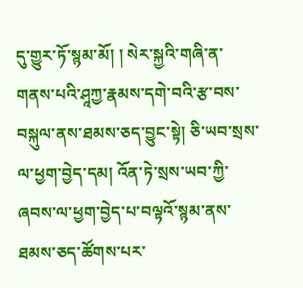དུ་གྱུར་ཏོ་སྙམ་མོ། ། སེར་སྐྱའི་གཞི་ན་གནས་པའི་ཤཱཀྱ་རྣམས་དགེ་བའི་རྩ་བས་བསྐུལ་ནས་ཐམས་ཅད་བྱུང་སྟེ། ཅི་ཡབ་སྲས་ལ་ཕྱག་བྱེད་དམ། འོན་ཏེ་སྲས་ཡབ་ཀྱི་ཞབས་ལ་ཕྱག་བྱེད་པ་བལྟའོ་སྙམ་ནས་ཐམས་ཅད་ཚོགས་པར་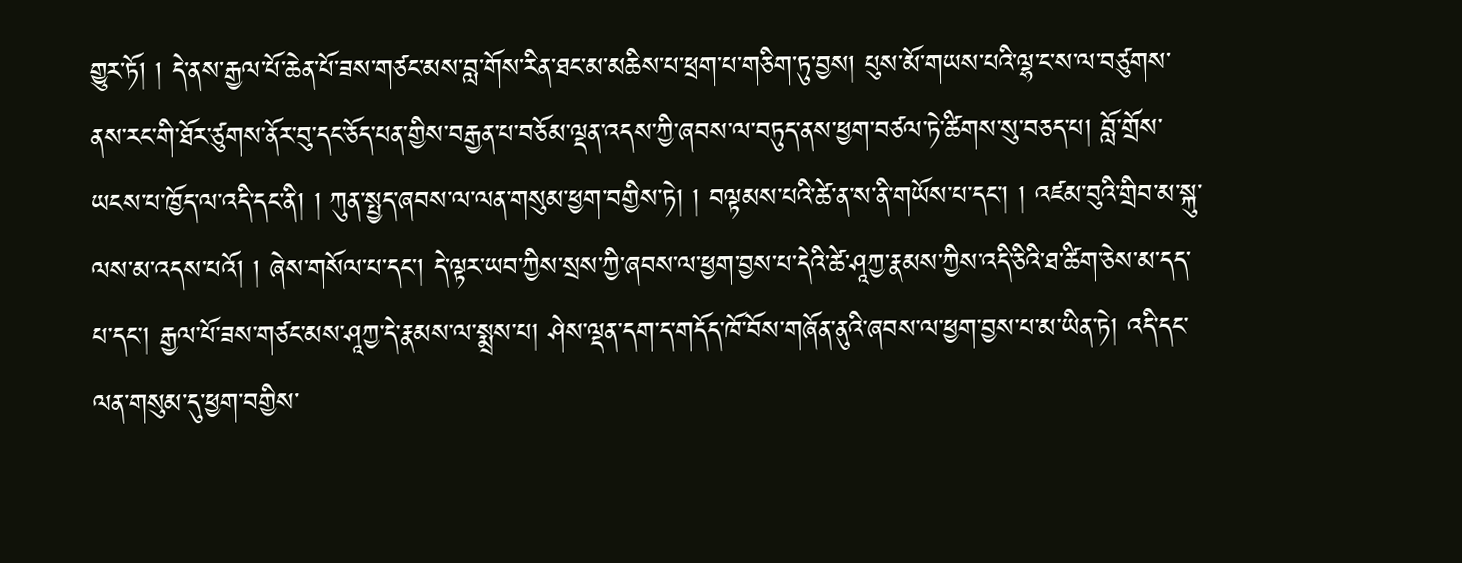གྱུར་ཏོ། ། དེ་ནས་རྒྱལ་པོ་ཆེན་པོ་ཟས་གཙང་མས་བླ་གོས་རིན་ཐང་མ་མཆིས་པ་ཕྲག་པ་གཅིག་ཏུ་བྱས། པུས་མོ་གཡས་པའི་ལྷ་ང་ས་ལ་བཙུགས་ནས་རང་གི་ཐོར་ཙུགས་ནོར་བུ་དང་ཅོད་པན་གྱིས་བརྒྱན་པ་བཅོམ་ལྡན་འདས་ཀྱི་ཞབས་ལ་བཏུད་ནས་ཕྱག་བཙལ་ཏེ་ཚིགས་སུ་བཅད་པ། བློ་གྲོས་ཡངས་པ་ཁྱོད་ལ་འདི་དང་ནི། ། ཀུན་སྤྱད་ཞབས་ལ་ལན་གསུམ་ཕྱག་བགྱིས་ཏེ། ། བལྟམས་པའི་ཚེ་ན་ས་ནི་གཡོས་པ་དང་། ། འཛམ་བུའི་གྲིབ་མ་སྐུ་ལས་མ་འདས་པའོ། ། ཞེས་གསོལ་པ་དང་། དེ་ལྟར་ཡབ་ཀྱིས་སྲས་ཀྱི་ཞབས་ལ་ཕྱག་བྱས་པ་དེའི་ཚེ་ཤཱཀྱ་རྣམས་ཀྱིས་འདི་ཅིའི་ཐ་ཚིག་ཅེས་མ་དད་པ་དང་། རྒྱལ་པོ་ཟས་གཙང་མས་ཤཱཀྱ་དེ་རྣམས་ལ་སྨྲས་པ། ཤེས་ལྡན་དག་ད་གདོད་ཁོ་བོས་གཞོན་ནུའི་ཞབས་ལ་ཕྱག་བྱས་པ་མ་ཡིན་ཏེ། འདི་དང་ལན་གསུམ་དུ་ཕྱག་བགྱིས་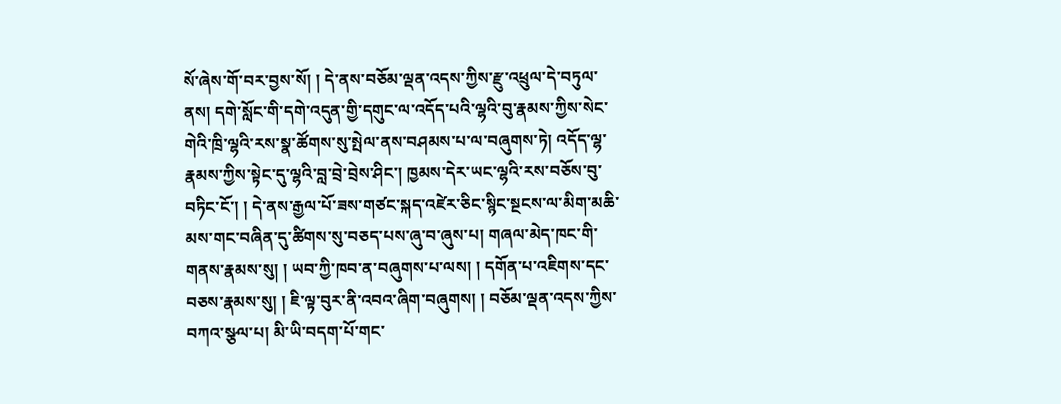སོ་ཞེས་གོ་བར་བྱས་སོ། ། དེ་ནས་བཅོམ་ལྡན་འདས་ཀྱིས་རྫུ་འཕྲུལ་དེ་བཏུལ་ནས། དགེ་སློང་གི་དགེ་འདུན་གྱི་དགུང་ལ་འདོད་པའི་ལྷའི་བུ་རྣམས་ཀྱིས་སེང་གེའི་ཁྲི་ལྷའི་རས་སྣ་ཚོགས་སུ་སྤེལ་ནས་བཤམས་པ་ལ་བཞུགས་ཏེ། འདོད་ལྷ་རྣམས་ཀྱིས་སྟེང་དུ་ལྷའི་བླ་བྲེ་བྲེས་ཤིང་། ཁྱམས་དེར་ཡང་ལྷའི་རས་བཅོས་བུ་བཏིང་ངོ་། ། དེ་ནས་རྒྱལ་པོ་ཟས་གཙང་སྐད་འཛེར་ཅིང་སྙིང་སྔངས་ལ་མིག་མཆི་མས་གང་བཞིན་དུ་ཚིགས་སུ་བཅད་པས་ཞུ་བ་ཞུས་པ། གཞལ་མེད་ཁང་གི་གནས་རྣམས་སུ། ། ཡབ་ཀྱི་ཁབ་ན་བཞུགས་པ་ལས། ། དགོན་པ་འཇིགས་དང་བཅས་རྣམས་སུ། ། ཇི་ལྟ་བུར་ནི་འབའ་ཞིག་བཞུགས། ། བཅོམ་ལྡན་འདས་ཀྱིས་བཀའ་སྩལ་པ། མི་ཡི་བདག་པོ་གང་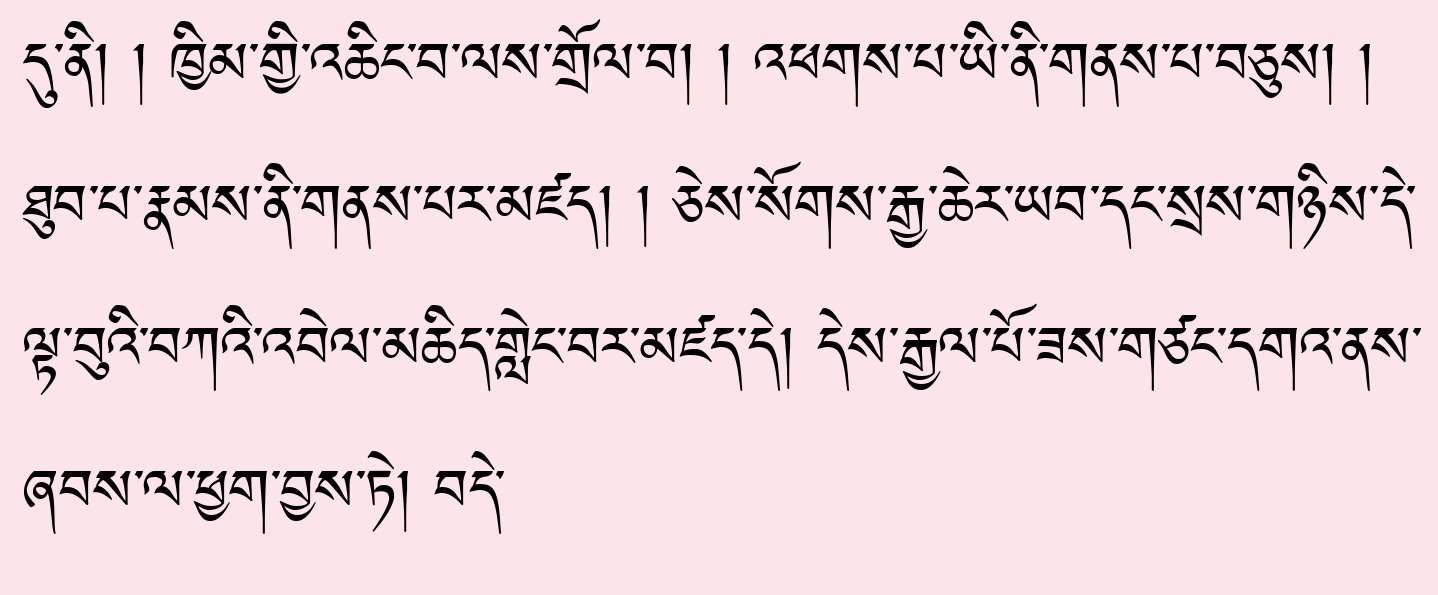དུ་ནི། ། ཁྱིམ་གྱི་འཆིང་བ་ལས་གྲོལ་བ། ། འཕགས་པ་ཡི་ནི་གནས་པ་བཅུས། ། ཐུབ་པ་རྣམས་ནི་གནས་པར་མཛད། ། ཅེས་སོགས་རྒྱ་ཆེར་ཡབ་དང་སྲས་གཉིས་དེ་ལྟ་བུའི་བཀའི་འབེལ་མཆིད་གླེང་བར་མཛད་དེ། དེས་རྒྱལ་པོ་ཟས་གཙང་དགའ་ནས་ཞབས་ལ་ཕྱག་བྱས་ཏེ། བདེ་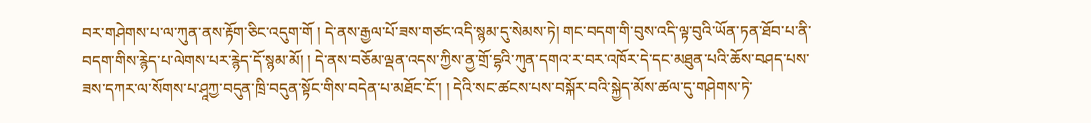བར་གཤེགས་པ་ལ་ཀུན་ནས་རྟོག་ཅིང་འདུག་གོ ། དེ་ནས་རྒྱལ་པོ་ཟས་གཙང་འདི་སྙམ་དུ་སེམས་ཏེ། གང་བདག་གི་བུས་འདི་ལྟ་བུའི་ཡོན་ཏན་ཐོབ་པ་ནི་བདག་གིས་རྙེད་པ་ལེགས་པར་རྙེད་དོ་སྙམ་མོ། ། དེ་ནས་བཅོམ་ལྡན་འདས་ཀྱིས་ནྱ་གྲོ་དྷའི་ཀུན་དགའ་ར་བར་འཁོར་དེ་དང་མཐུན་པའི་ཆོས་བཤད་པས་ཟས་དཀར་ལ་སོགས་པ་ཤཱཀྱ་བདུན་ཁྲི་བདུན་སྟོང་གིས་བདེན་པ་མཐོང་ངོ་། ། དེའི་སང་ཚངས་པས་བསྐོར་བའི་སྐྱེད་མོས་ཚལ་དུ་གཤེགས་ཏེ་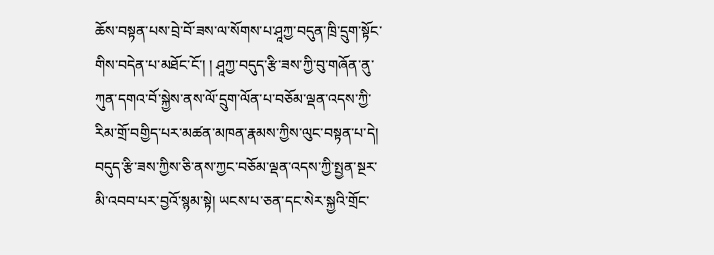ཆོས་བསྟན་པས་བྲེ་བོ་ཟས་ལ་སོགས་པ་ཤཱཀྱ་བདུན་ཁྲི་དྲུག་སྟོང་གིས་བདེན་པ་མཐོང་ངོ་། ། ཤཱཀྱ་བདུད་རྩི་ཟས་ཀྱི་བུ་གཞོན་ནུ་ཀུན་དགའ་བོ་སྐྱེས་ནས་ལོ་དྲུག་ལོན་པ་བཅོམ་ལྡན་འདས་ཀྱི་རིམ་གྲོ་བགྱིད་པར་མཚན་མཁན་རྣམས་ཀྱིས་ལུང་བསྟན་པ་དེ། བདུད་རྩི་ཟས་ཀྱིས་ཅི་ནས་ཀྱང་བཅོམ་ལྡན་འདས་ཀྱི་སྤྱན་སྔར་མི་འབབ་པར་བྱའོ་སྙམ་སྟེ། ཡངས་པ་ཅན་དང་སེར་སྐྱའི་གྲོང་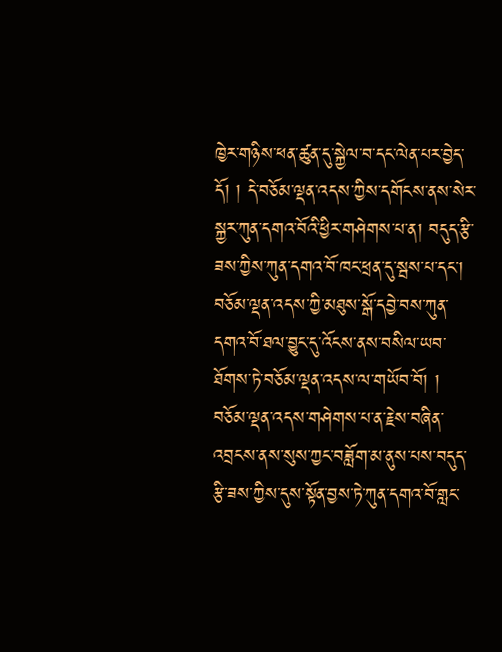ཁྱེར་གཉིས་ཕན་ཚུན་དུ་སྐྱེལ་བ་དང་ལེན་པར་བྱེད་དོ། ། དེ་བཅོམ་ལྡན་འདས་ཀྱིས་དགོངས་ནས་སེར་སྐྱར་ཀུན་དགའ་བོའི་ཕྱིར་གཤེགས་པ་ན། བདུད་རྩི་ཟས་ཀྱིས་ཀུན་དགའ་བོ་ཁང་ཕྲན་དུ་སྦས་པ་དང་། བཅོམ་ལྡན་འདས་ཀྱི་མཐུས་སྒོ་དབྱེ་བས་ཀུན་དགའ་བོ་ཐལ་བྱུང་དུ་འོངས་ནས་བསིལ་ཡབ་ཐོགས་ཏེ་བཅོམ་ལྡན་འདས་ལ་གཡོབ་བོ། ། བཅོམ་ལྡན་འདས་གཤེགས་པ་ན་རྗེས་བཞིན་འབྲངས་ནས་སུས་ཀྱང་བཟློག་མ་ནུས་པས་བདུད་རྩི་ཟས་ཀྱིས་དུས་སྟོན་བྱས་ཏེ་ཀུན་དགའ་བོ་གླང་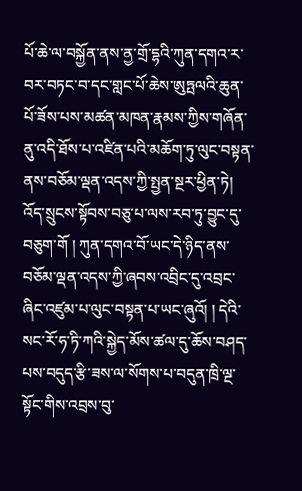པོ་ཆེ་ལ་བསྐྱོན་ནས་ནྱ་གྲོ་དྷའི་ཀུན་དགའ་ར་བར་བཏང་བ་དང་གླང་པོ་ཆེས་ཨུཏྤལའི་ཆུན་པོ་ཟོས་པས་མཚན་མཁན་རྣམས་ཀྱིས་གཞོན་ནུ་འདི་ཐོས་པ་འཛིན་པའི་མཆོག་ཏུ་ལུང་བསྟན་ནས་བཅོམ་ལྡན་འདས་ཀྱི་སྤྱན་སྔར་ཕྱིན་ཏེ། འོད་སྲུངས་སྟོབས་བཅུ་པ་ལས་རབ་ཏུ་བྱུང་དུ་བཅུག་གོ ། ཀུན་དགའ་བོ་ཡང་དེ་ཉིད་ནས་བཅོམ་ལྡན་འདས་ཀྱི་ཞབས་འབྲིང་དུ་འབྲང་ཞིང་འཛུམ་པ་ལུང་བསྟན་པ་ཡང་ཞུའོ། ། དེའི་སང་རོ་ཧ་ཏི་ཀའི་སྐྱེད་མོས་ཚལ་དུ་ཆོས་བཤད་པས་བདུད་རྩི་ཟས་ལ་སོགས་པ་བདུན་ཁྲི་ལྔ་སྟོང་གིས་འབྲས་བུ་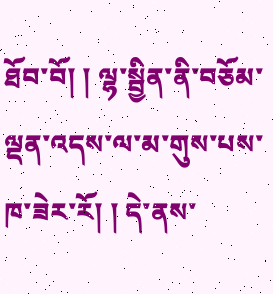ཐོབ་བོ། ། ལྷ་སྦྱིན་ནི་བཅོམ་ལྡན་འདས་ལ་མ་གུས་པས་ཁ་ཟེར་རོ། ། དེ་ནས་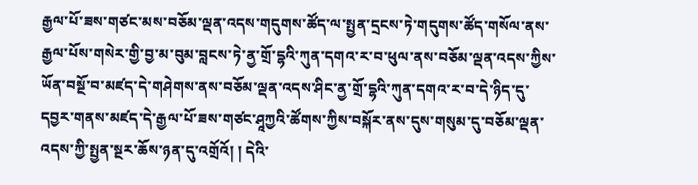རྒྱལ་པོ་ཟས་གཙང་མས་བཅོམ་ལྡན་འདས་གདུགས་ཚོད་ལ་སྤྱན་དྲངས་ཏེ་གདུགས་ཚོད་གསོལ་ནས་རྒྱལ་པོས་གསེར་གྱི་བྱ་མ་བུམ་བླངས་ཏེ་ནྱ་གྲོ་དྷའི་ཀུན་དགའ་ར་བ་ཕུལ་ནས་བཅོམ་ལྡན་འདས་ཀྱིས་ཡོན་བསྔོ་བ་མཛད་དེ་གཤེགས་ནས་བཅོམ་ལྡན་འདས་ཤིང་ནྱ་གྲོ་དྷའི་ཀུན་དགའ་ར་བ་དེ་ཉིད་དུ་དབྱར་གནས་མཛད་དེ་རྒྱལ་པོ་ཟས་གཙང་ཤཱཀྱའི་ཚོགས་ཀྱིས་བསྐོར་ནས་དུས་གསུམ་དུ་བཅོམ་ལྡན་འདས་ཀྱི་སྤྱན་སྔར་ཆོས་ཉན་དུ་འགྲོའོ། ། དེའི་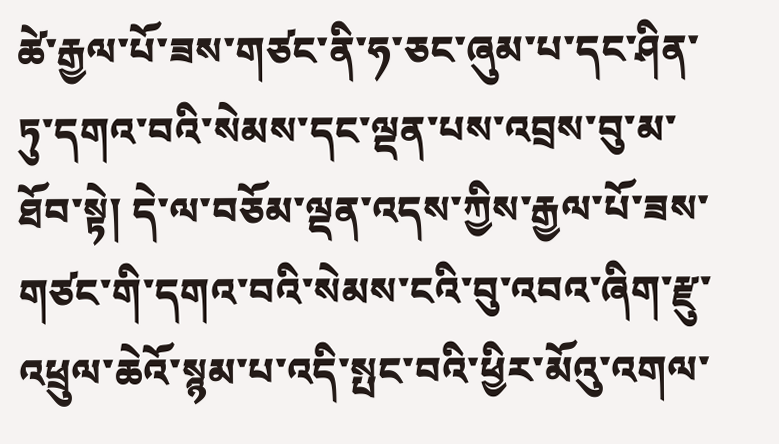ཚེ་རྒྱལ་པོ་ཟས་གཙང་ནི་ཧ་ཅང་ཞུམ་པ་དང་ཤིན་ཏུ་དགའ་བའི་སེམས་དང་ལྡན་པས་འབྲས་བུ་མ་ཐོབ་སྟེ། དེ་ལ་བཅོམ་ལྡན་འདས་ཀྱིས་རྒྱལ་པོ་ཟས་གཙང་གི་དགའ་བའི་སེམས་ངའི་བུ་འབའ་ཞིག་རྫུ་འཕྲུལ་ཆེའོ་སྙམ་པ་འདི་སྤང་བའི་ཕྱིར་མོའུ་འགལ་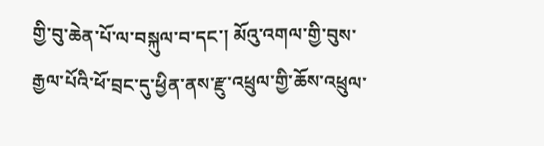གྱི་བུ་ཆེན་པོ་ལ་བསྐུལ་བ་དང་། མོའུ་འགལ་གྱི་བུས་རྒྱལ་པོའི་ཕོ་བྲང་དུ་ཕྱིན་ནས་རྫུ་འཕྲུལ་གྱི་ཆོས་འཕྲུལ་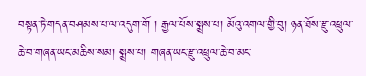བསྟན་ཏེ་གདན་བཤམས་པ་ལ་འདུག་གོ ། རྒྱལ་པོས་སྨྲས་པ། མོའུ་འགལ་གྱི་བུ། ཉན་ཐོས་རྫུ་འཕྲུལ་ཆེ་བ་གཞན་ཡང་མཆིས་སམ། སྨྲས་པ། གཞན་ཡང་རྫུ་འཕྲུལ་ཆེ་བ་མང་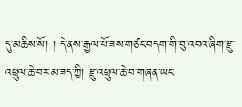དུ་མཆིས་སོ། ། དེ་ནས་རྒྱལ་པོ་ཟས་གཙང་བདག་གི་བུ་འབའ་ཞིག་རྫུ་འཕྲུལ་ཆེ་བར་མ་ཟད་ཀྱི། རྫུ་འཕྲུལ་ཆེ་བ་གཞན་ཡང་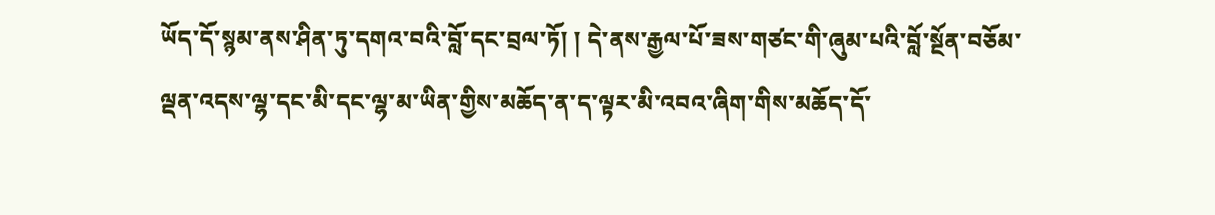ཡོད་དོ་སྙམ་ནས་ཤིན་ཏུ་དགའ་བའི་བློ་དང་བྲལ་ཏོ། ། དེ་ནས་རྒྱལ་པོ་ཟས་གཙང་གི་ཞུམ་པའི་བློ་སྔོན་བཅོམ་ལྡན་འདས་ལྷ་དང་མི་དང་ལྷ་མ་ཡིན་གྱིས་མཆོད་ན་ད་ལྟར་མི་འབའ་ཞིག་གིས་མཆོད་དོ་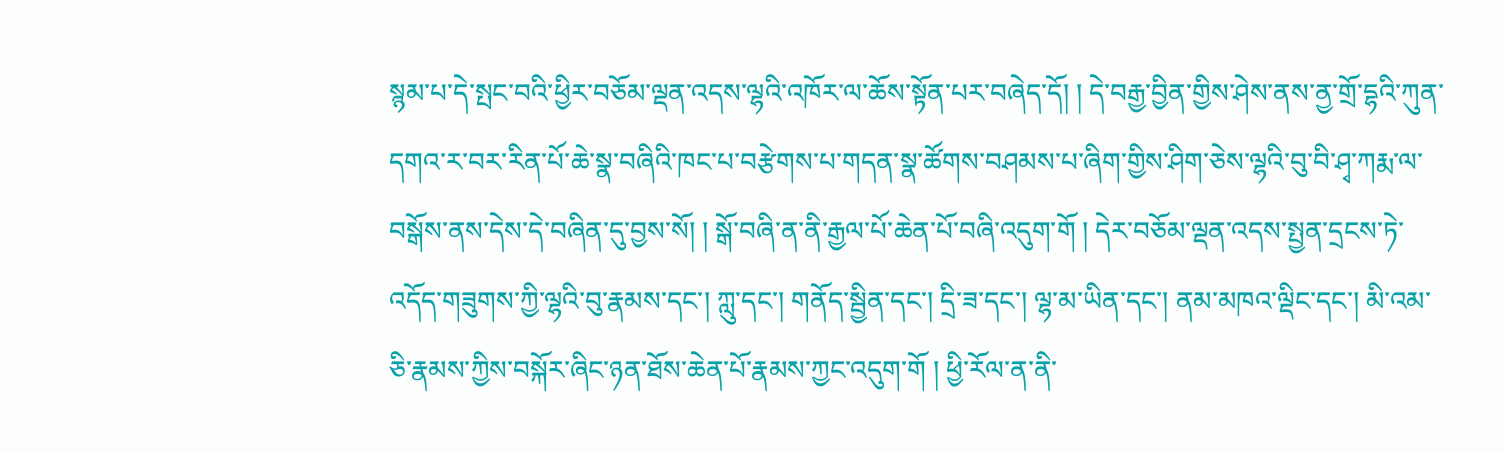སྙམ་པ་དེ་སྤང་བའི་ཕྱིར་བཅོམ་ལྡན་འདས་ལྷའི་འཁོར་ལ་ཆོས་སྟོན་པར་བཞེད་དོ། ། དེ་བརྒྱ་བྱིན་གྱིས་ཤེས་ནས་ནྱ་གྲོ་དྷའི་ཀུན་དགའ་ར་བར་རིན་པོ་ཆེ་སྣ་བཞིའི་ཁང་པ་བརྩེགས་པ་གདན་སྣ་ཚོགས་བཤམས་པ་ཞིག་གྱིས་ཤིག་ཅེས་ལྷའི་བུ་བི་ཤྭ་ཀརྨ་ལ་བསྒོས་ནས་དེས་དེ་བཞིན་དུ་བྱས་སོ། ། སྒོ་བཞི་ན་ནི་རྒྱལ་པོ་ཆེན་པོ་བཞི་འདུག་གོ ། དེར་བཅོམ་ལྡན་འདས་སྤྱན་དྲངས་ཏེ་འདོད་གཟུགས་ཀྱི་ལྷའི་བུ་རྣམས་དང་། ཀླུ་དང་། གནོད་སྦྱིན་དང་། དྲི་ཟ་དང་། ལྷ་མ་ཡིན་དང་། ནམ་མཁའ་ལྡིང་དང་། མི་འམ་ཅི་རྣམས་ཀྱིས་བསྐོར་ཞིང་ཉན་ཐོས་ཆེན་པོ་རྣམས་ཀྱང་འདུག་གོ ། ཕྱི་རོལ་ན་ནི་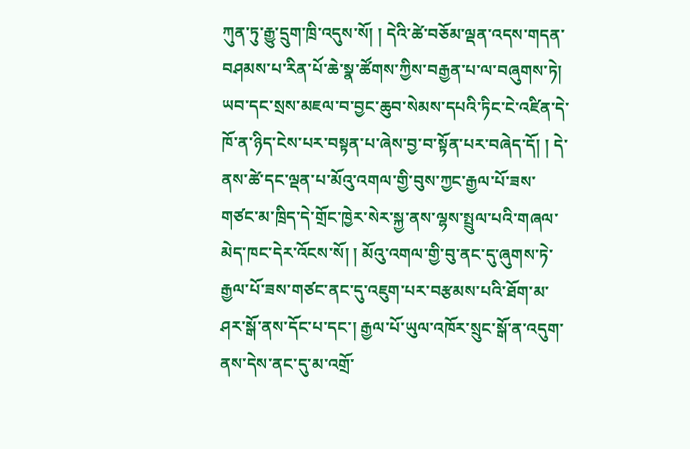ཀུན་ཏུ་རྒྱུ་དྲུག་ཁྲི་འདུས་སོ། ། དེའི་ཚེ་བཅོམ་ལྡན་འདས་གདན་བཤམས་པ་རིན་པོ་ཆེ་སྣ་ཚོགས་ཀྱིས་བརྒྱན་པ་ལ་བཞུགས་ཏེ། ཡབ་དང་སྲས་མཇལ་བ་བྱང་ཆུབ་སེམས་དཔའི་ཏིང་ངེ་འཛིན་དེ་ཁོ་ན་ཉིད་ངེས་པར་བསྟན་པ་ཞེས་བྱ་བ་སྟོན་པར་བཞེད་དོ། ། དེ་ནས་ཚེ་དང་ལྡན་པ་མོའུ་འགལ་གྱི་བུས་ཀྱང་རྒྱལ་པོ་ཟས་གཙང་མ་ཁྲིད་དེ་གྲོང་ཁྱེར་སེར་སྐྱ་ནས་ལྷས་སྤྲུལ་པའི་གཞལ་མེད་ཁང་དེར་འོངས་སོ། ། མོའུ་འགལ་གྱི་བུ་ནང་དུ་ཞུགས་ཏེ་རྒྱལ་པོ་ཟས་གཙང་ནང་དུ་འཇུག་པར་བརྩམས་པའི་ཐོག་མ་ཤར་སྒོ་ནས་དོང་པ་དང་། རྒྱལ་པོ་ཡུལ་འཁོར་སྲུང་སྒོ་ན་འདུག་ནས་དེས་ནང་དུ་མ་འགྲོ་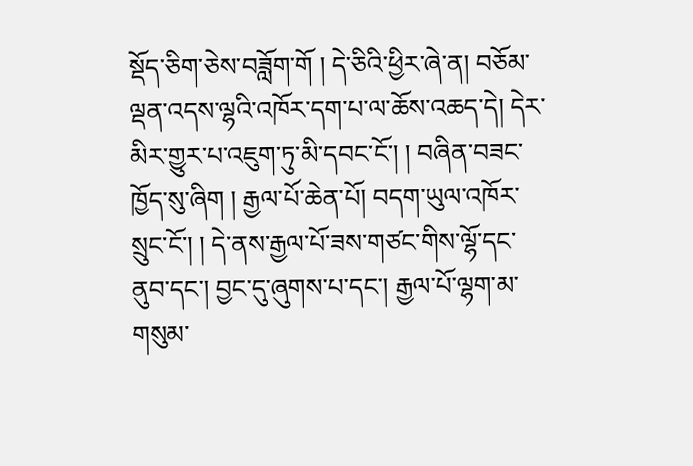སྡོད་ཅིག་ཅེས་བཟློག་གོ ། དེ་ཅིའི་ཕྱིར་ཞེ་ན། བཅོམ་ལྡན་འདས་ལྷའི་འཁོར་དག་པ་ལ་ཆོས་འཆད་དེ། དེར་མིར་གྱུར་པ་འཇུག་ཏུ་མི་དབང་ངོ་། ། བཞིན་བཟང་ཁྱོད་སུ་ཞིག ། རྒྱལ་པོ་ཆེན་པོ། བདག་ཡུལ་འཁོར་སྲུང་ངོ་། ། དེ་ནས་རྒྱལ་པོ་ཟས་གཙང་གིས་ལྷོ་དང་ནུབ་དང་། བྱང་དུ་ཞུགས་པ་དང་། རྒྱལ་པོ་ལྷག་མ་གསུམ་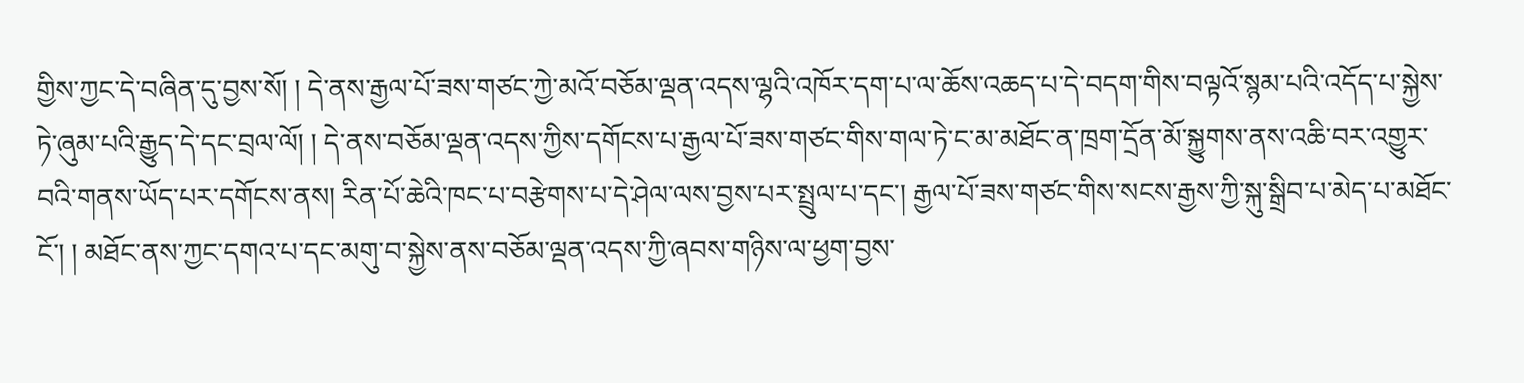གྱིས་ཀྱང་དེ་བཞིན་དུ་བྱས་སོ། ། དེ་ནས་རྒྱལ་པོ་ཟས་གཙང་ཀྱེ་མའོ་བཅོམ་ལྡན་འདས་ལྷའི་འཁོར་དག་པ་ལ་ཆོས་འཆད་པ་དེ་བདག་གིས་བལྟའོ་སྙམ་པའི་འདོད་པ་སྐྱེས་ཏེ་ཞུམ་པའི་རྒྱུད་དེ་དང་བྲལ་ལོ། ། དེ་ནས་བཅོམ་ལྡན་འདས་ཀྱིས་དགོངས་པ་རྒྱལ་པོ་ཟས་གཙང་གིས་གལ་ཏེ་ང་མ་མཐོང་ན་ཁྲག་དྲོན་མོ་སྐྱུགས་ནས་འཆི་བར་འགྱུར་བའི་གནས་ཡོད་པར་དགོངས་ནས། རིན་པོ་ཆེའི་ཁང་པ་བརྩེགས་པ་དེ་ཤེལ་ལས་བྱས་པར་སྤྲུལ་པ་དང་། རྒྱལ་པོ་ཟས་གཙང་གིས་སངས་རྒྱས་ཀྱི་སྐུ་སྒྲིབ་པ་མེད་པ་མཐོང་ངོ་། ། མཐོང་ནས་ཀྱང་དགའ་པ་དང་མགུ་བ་སྐྱེས་ནས་བཅོམ་ལྡན་འདས་ཀྱི་ཞབས་གཉིས་ལ་ཕྱག་བྱས་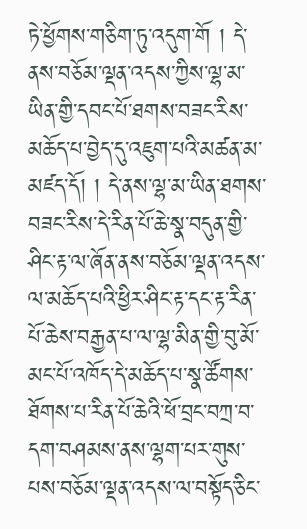ཏེ་ཕྱོགས་གཅིག་ཏུ་འདུག་གོ ། དེ་ནས་བཅོམ་ལྡན་འདས་ཀྱིས་ལྷ་མ་ཡིན་གྱི་དབང་པོ་ཐགས་བཟང་རིས་མཆོད་པ་བྱེད་དུ་འཇུག་པའི་མཚན་མ་མཛད་དོ། ། དེ་ནས་ལྷ་མ་ཡིན་ཐགས་བཟང་རིས་དེ་རིན་པོ་ཆེ་སྣ་བདུན་གྱི་ཤིང་རྟ་ལ་ཞོན་ནས་བཅོམ་ལྡན་འདས་ལ་མཆོད་པའི་ཕྱིར་ཤིང་རྟ་དང་རྟ་རིན་པོ་ཆེས་བརྒྱན་པ་ལ་ལྷ་མིན་གྱི་བུ་མོ་མང་པོ་འཁོད་དེ་མཆོད་པ་སྣ་ཚོགས་ཐོགས་པ་རིན་པོ་ཆེའི་ཕོ་བྲང་བཀྲ་བ་དག་བཤམས་ནས་ལྷག་པར་གུས་པས་བཅོམ་ལྡན་འདས་ལ་བསྟོད་ཅིང་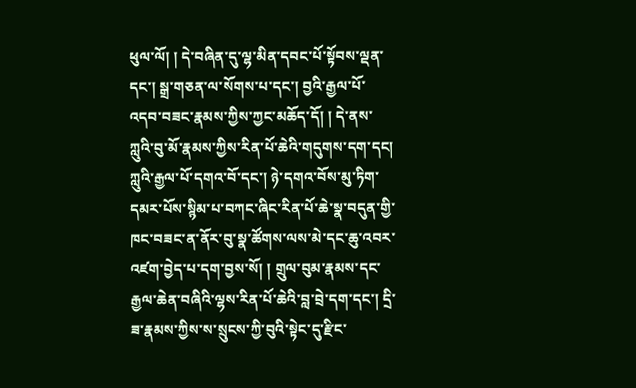ཕུལ་ལོ། ། དེ་བཞིན་དུ་ལྷ་མིན་དབང་པོ་སྟོབས་ལྡན་དང་། སྒྲ་གཅན་ལ་སོགས་པ་དང་། བྱའི་རྒྱལ་པོ་འདབ་བཟང་རྣམས་ཀྱིས་ཀྱང་མཆོད་དོ། ། དེ་ནས་ཀླུའི་བུ་མོ་རྣམས་ཀྱིས་རིན་པོ་ཆེའི་གདུགས་དག་དང། ཀླུའི་རྒྱལ་པོ་དགའ་བོ་དང་། ཉེ་དགའ་བོས་མུ་ཏིག་དམར་པོས་སྙིམ་པ་བཀང་ཞིང་རིན་པོ་ཆེ་སྣ་བདུན་གྱི་ཁང་བཟང་ན་ནོར་བུ་སྣ་ཚོགས་ལས་མེ་དང་ཆུ་འབར་འཛག་བྱེད་པ་དག་བྱས་སོ། ། གྲུལ་བུམ་རྣམས་དང་རྒྱལ་ཆེན་བཞིའི་ལྷས་རིན་པོ་ཆེའི་བླ་བྲེ་དག་དང་། དྲི་ཟ་རྣམས་ཀྱིས་ས་སྲུངས་ཀྱི་བུའི་སྟེང་དུ་རྫིང་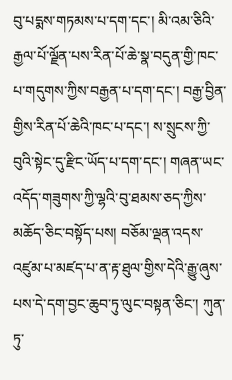བུ་པདྨས་གཏམས་པ་དག་དང་། མི་འམ་ཅིའི་རྒྱལ་པོ་ལྗོན་པས་རིན་པོ་ཆེ་སྣ་བདུན་གྱི་ཁང་པ་གདུགས་ཀྱིས་བརྒྱན་པ་དག་དང་། བརྒྱ་བྱིན་གྱིས་རིན་པོ་ཆེའི་ཁང་པ་དང་། ས་སྲུངས་ཀྱི་བུའི་སྟེང་དུ་རྫིང་ཡོད་པ་དག་དང་། གཞན་ཡང་འདོད་གཟུགས་ཀྱི་ལྷའི་བུ་ཐམས་ཅད་ཀྱིས་མཆོད་ཅིང་བསྟོད་པས། བཅོམ་ལྡན་འདས་འཛུམ་པ་མཛད་པ་ན་རྟ་ཐུལ་གྱིས་དེའི་རྒྱུ་ཞུས་པས་དེ་དག་བྱང་ཆུབ་ཏུ་ལུང་བསྟན་ཅིང་། ཀུན་ཏུ་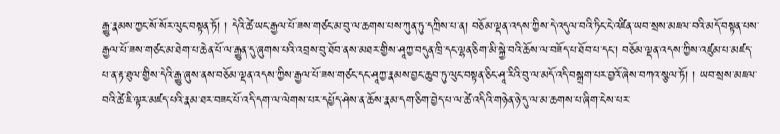རྒྱུ་རྣམས་ཀྱང་སོ་སོར་ལུང་བསྟན་ཏོ། ། དེའི་ཚེ་ཡང་རྒྱལ་པོ་ཟས་གཙང་མ་བུ་ལ་ཆགས་པས་ཀུན་ཏུ་དཀྲིས་པ་ན། བཅོམ་ལྡན་འདས་ཀྱིས་དེ་འདུལ་བའི་ཏིང་ངེ་འཛིན་ཡབ་སྲས་མཇལ་བའི་མདོ་བསྟན་པས་རྒྱལ་པོ་ཟས་གཙང་མ་ཐེག་པ་ཆེན་པོ་ལ་རྒྱུན་དུ་ཞུགས་པའི་འབྲས་བུ་ཐོབ་ནས་མཐར་གྱིས་ཤཱཀྱ་བདུན་ཁྲི་དང་ལྷན་ཅིག་མི་སྐྱེ་བའི་ཆོས་ལ་བཟོད་པ་ཐོབ་པ་དང་། བཅོམ་ལྡན་འདས་ཀྱིས་འཛུམ་པ་མཛད་པ་ན་རྟ་ཐུལ་གྱིས་དེའི་རྒྱུ་ཞུས་ནས་བཅོམ་ལྡན་འདས་ཀྱིས་རྒྱལ་པོ་ཟས་གཙང་དང་ཤཱཀྱ་རྣམས་བྱང་ཆུབ་ཏུ་ལུང་བསྟན་ཅིང་ཤཱ་རིའི་བུ་ལ་མདོ་འདི་བསྒྲག་པར་བྱའོ་ཞེས་བཀའ་སྩལ་ཏོ། ། ཡབ་སྲས་མཇལ་བའི་ཚེ་ཇི་ལྟར་མཛད་པའི་རྣམ་ཐར་བཟང་པོ་འདི་དག་ལ་ལེགས་པར་དཔྱོད་ཤེས་ན་ཆོས་རྣམ་དག་ཅིག་བྱེད་པ་ལ་ཚེ་འདིའི་གཉེན་ཉེ་དུ་ལ་མ་ཆགས་པ་ཞིག་ངེས་པར་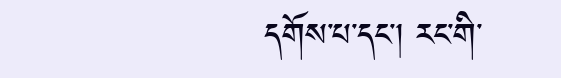དགོས་པ་དང་། རང་གི་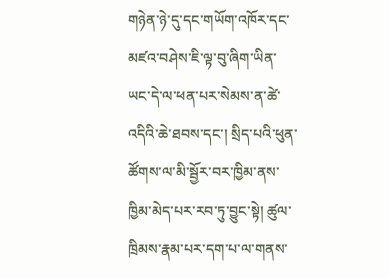གཉེན་ཉེ་དུ་དང་གཡོག་འཁོར་དང་མཛའ་བཤེས་ཇི་ལྟ་བུ་ཞིག་ཡིན་ཡང་དེ་ལ་ཕན་པར་སེམས་ན་ཚེ་འདིའི་ཆེ་ཐབས་དང་། སྲིད་པའི་ཕུན་ཚོགས་ལ་མི་སྦྱོར་བར་ཁྱིམ་ནས་ཁྱིམ་མེད་པར་རབ་ཏུ་བྱུང་སྟེ། ཚུལ་ཁྲིམས་རྣམ་པར་དག་པ་ལ་གནས་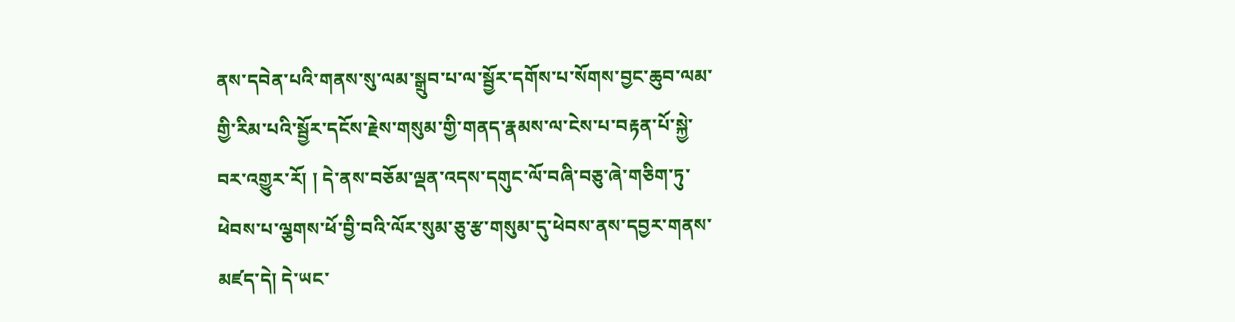ནས་དབེན་པའི་གནས་སུ་ལམ་སྒྲུབ་པ་ལ་སྦྱོར་དགོས་པ་སོགས་བྱང་ཆུབ་ལམ་གྱི་རིམ་པའི་སྦྱོར་དངོས་རྗེས་གསུམ་གྱི་གནད་རྣམས་ལ་ངེས་པ་བརྟན་པོ་སྐྱེ་བར་འགྱུར་རོ། ། དེ་ནས་བཅོམ་ལྡན་འདས་དགུང་ལོ་བཞི་བཅུ་ཞེ་གཅིག་ཏུ་ཕེབས་པ་ལྕགས་ཕོ་བྱི་བའི་ལོར་སུམ་ཅུ་རྩ་གསུམ་དུ་ཕེབས་ནས་དབྱར་གནས་མཛད་དེ། དེ་ཡང་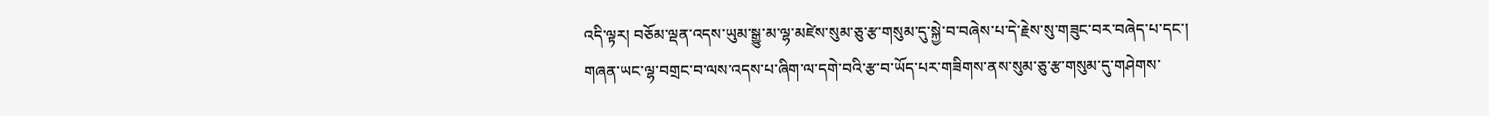འདི་ལྟར། བཅོམ་ལྡན་འདས་ཡུམ་སྒྱུ་མ་ལྷ་མཛེས་སུམ་ཅུ་རྩ་གསུམ་དུ་སྐྱེ་བ་བཞེས་པ་དེ་རྗེས་སུ་གཟུང་བར་བཞེད་པ་དང་། གཞན་ཡང་ལྷ་བགྲང་བ་ལས་འདས་པ་ཞིག་ལ་དགེ་བའི་རྩ་བ་ཡོད་པར་གཟིགས་ནས་སུམ་ཅུ་རྩ་གསུམ་དུ་གཤེགས་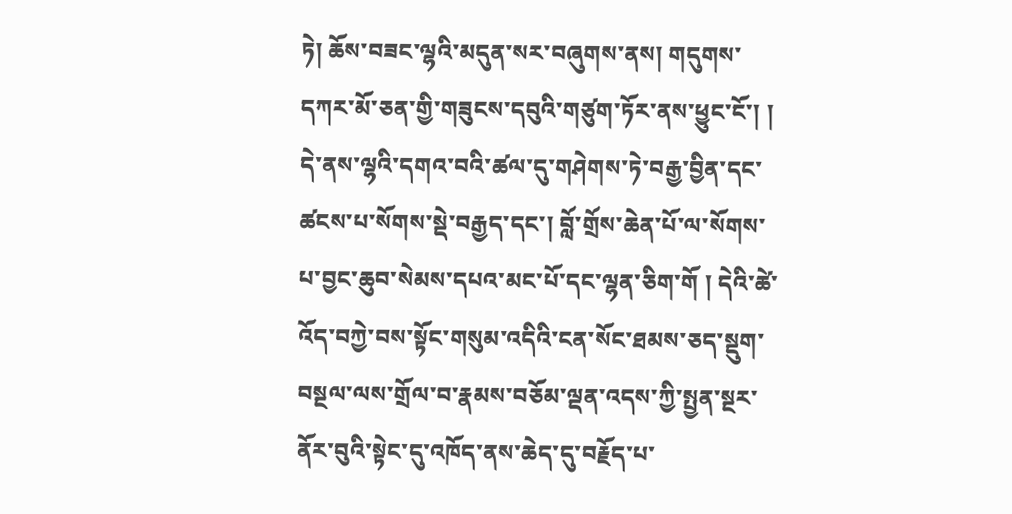ཏེ། ཆོས་བཟང་ལྷའི་མདུན་སར་བཞུགས་ནས། གདུགས་དཀར་མོ་ཅན་གྱི་གཟུངས་དབུའི་གཙུག་ཏོར་ནས་ཕྱུང་ངོ་། ། དེ་ནས་ལྷའི་དགའ་བའི་ཚལ་དུ་གཤེགས་ཏེ་བརྒྱ་བྱིན་དང་ཚངས་པ་སོགས་སྡེ་བརྒྱད་དང་། བློ་གྲོས་ཆེན་པོ་ལ་སོགས་པ་བྱང་ཆུབ་སེམས་དཔའ་མང་པོ་དང་ལྷན་ཅིག་གོ ། དེའི་ཚེ་འོད་བཀྱེ་བས་སྟོང་གསུམ་འདིའི་ངན་སོང་ཐམས་ཅད་སྡུག་བསྔལ་ལས་གྲོལ་བ་རྣམས་བཅོམ་ལྡན་འདས་ཀྱི་སྤྱན་སྔར་ནོར་བུའི་སྟེང་དུ་འཁོད་ནས་ཆེད་དུ་བརྗོད་པ་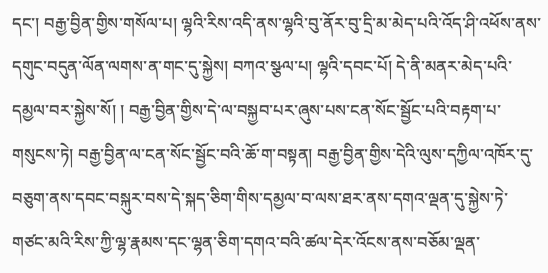དང་། བརྒྱ་བྱིན་གྱིས་གསོལ་པ། ལྷའི་རིས་འདི་ནས་ལྷའི་བུ་ནོར་བུ་དྲི་མ་མེད་པའི་འོད་ཤི་འཕོས་ནས་དགུང་བདུན་ལོན་ལགས་ན་གང་དུ་སྐྱེས། བཀའ་སྩལ་པ། ལྷའི་དབང་པོ། དེ་ནི་མནར་མེད་པའི་དམྱལ་བར་སྐྱེས་སོ། ། བརྒྱ་བྱིན་གྱིས་དེ་ལ་བསྐྱབ་པར་ཞུས་པས་ངན་སོང་སྦྱོང་པའི་བརྟག་པ་གསུངས་ཏེ། བརྒྱ་བྱིན་ལ་ངན་སོང་སྦྱོང་བའི་ཆོ་ག་བསྟན། བརྒྱ་བྱིན་གྱིས་དེའི་ལུས་དཀྱིལ་འཁོར་དུ་བཅུག་ནས་དབང་བསྐུར་བས་དེ་སྐད་ཅིག་གིས་དམྱལ་བ་ལས་ཐར་ནས་དགའ་ལྡན་དུ་སྐྱེས་ཏེ་གཙང་མའི་རིས་ཀྱི་ལྷ་རྣམས་དང་ལྷན་ཅིག་དགའ་བའི་ཚལ་དེར་འོངས་ནས་བཅོམ་ལྡན་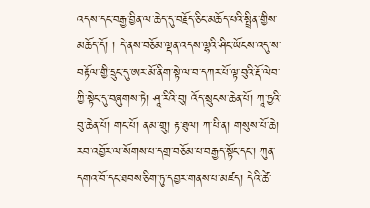འདས་དང་བརྒྱ་བྱིན་ལ་ཆེད་དུ་བརྗོད་ཅིང་མཆོད་པའི་སྤྲིན་གྱིས་མཆོད་དོ། ། དེ་ནས་བཅོམ་ལྡན་འདས་ལྷའི་ཤིང་ཡོངས་འདུ་ས་བརྟོལ་གྱི་དྲུང་དུ་ཨར་མོ་ནིག་སྟེ་ལ་བ་དཀར་པོ་ལྟ་བུའི་རྡོ་ལེབ་ཀྱི་སྟེང་དུ་བཞུགས་ཏེ། ཤཱ་རིའི་བུ། འོད་སྲུངས་ཆེན་པོ། ཀཱ་ཏྱའི་བུ་ཆེན་པོ། གང་པོ། ནམ་གྲུ། རྟ་ཐུལ། ཀ་པི་ན། གསུས་པོ་ཆེ། རབ་འབྱོར་ལ་སོགས་པ་དགྲ་བཅོམ་པ་བརྒྱད་སྟོང་དང་། ཀུན་དགའ་བོ་དང་ཐབས་ཅིག་ཏུ་དབྱར་གནས་པ་མཛད། དེའི་ཚེ་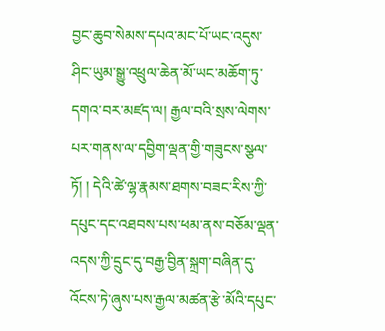བྱང་ཆུབ་སེམས་དཔའ་མང་པོ་ཡང་འདུས་ཤིང་ཡུམ་སྒྱུ་འཕྲུལ་ཆེན་མོ་ཡང་མཆོག་ཏུ་དགའ་བར་མཛད་ལ། རྒྱལ་བའི་སྲས་ལེགས་པར་གནས་ལ་དབྱིག་ལྡན་གྱི་གཟུངས་སྩལ་ཏོ། ། དེའི་ཚེ་ལྷ་རྣམས་ཐགས་བཟང་རིས་ཀྱི་དཔུང་དང་འཐབས་པས་ཕམ་ནས་བཅོམ་ལྡན་འདས་ཀྱི་དྲུང་དུ་བརྒྱ་བྱིན་སྐྲག་བཞིན་དུ་འོངས་ཏེ་ཞུས་པས་རྒྱལ་མཚན་རྩེ་མོའི་དཔུང་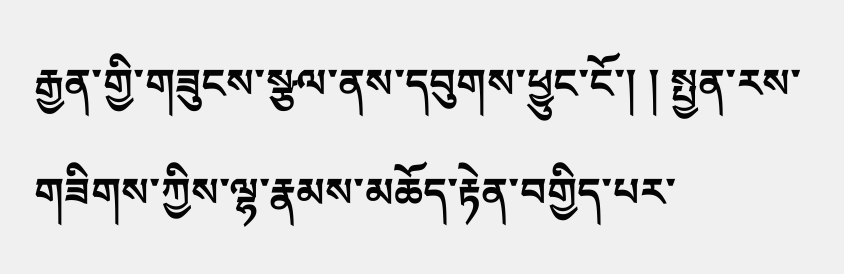རྒྱན་གྱི་གཟུངས་སྩལ་ནས་དབུགས་ཕྱུང་ངོ་། ། སྤྱན་རས་གཟིགས་ཀྱིས་ལྷ་རྣམས་མཆོད་རྟེན་བགྱིད་པར་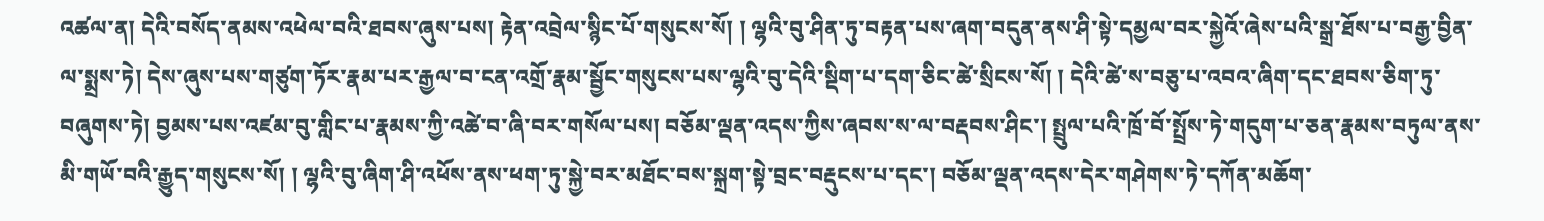འཚལ་ན། དེའི་བསོད་ནམས་འཕེལ་བའི་ཐབས་ཞུས་པས། རྟེན་འབྲེལ་སྙིང་པོ་གསུངས་སོ། ། ལྷའི་བུ་ཤིན་ཏུ་བརྟན་པས་ཞག་བདུན་ནས་ཤི་སྟེ་དམྱལ་བར་སྐྱེའོ་ཞེས་པའི་སྒྲ་ཐོས་པ་བརྒྱ་བྱིན་ལ་སྨྲས་ཏེ། དེས་ཞུས་པས་གཙུག་ཏོར་རྣམ་པར་རྒྱལ་བ་ངན་འགྲོ་རྣམ་སྦྱོང་གསུངས་པས་ལྷའི་བུ་དེའི་སྡིག་པ་དག་ཅིང་ཚེ་སྲིངས་སོ། ། དེའི་ཚེ་ས་བཅུ་པ་འབའ་ཞིག་དང་ཐབས་ཅིག་ཏུ་བཞུགས་ཏེ། བྱམས་པས་འཛམ་བུ་གླིང་པ་རྣམས་ཀྱི་འཚེ་བ་ཞི་བར་གསོལ་པས། བཅོམ་ལྡན་འདས་ཀྱིས་ཞབས་ས་ལ་བརྡབས་ཤིང་། སྤྲུལ་པའི་ཁྲོ་བོ་སྤྲོས་ཏེ་གདུག་པ་ཅན་རྣམས་བཏུལ་ནས་མི་གཡོ་བའི་རྒྱུད་གསུངས་སོ། ། ལྷའི་བུ་ཞིག་ཤི་འཕོས་ནས་ཕག་ཏུ་སྐྱེ་བར་མཐོང་བས་སྐྲག་སྟེ་བྲང་བརྡུངས་པ་དང་། བཅོམ་ལྡན་འདས་དེར་གཤེགས་ཏེ་དཀོན་མཆོག་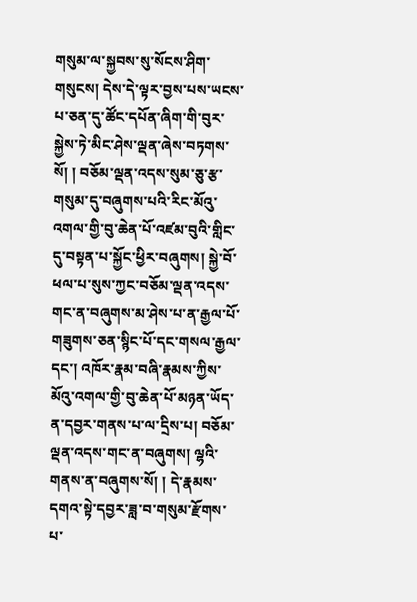གསུམ་ལ་སྐྱབས་སུ་སོངས་ཤིག་གསུངས། དེས་དེ་ལྟར་བྱས་པས་ཡངས་པ་ཅན་དུ་ཚོང་དཔོན་ཞིག་གི་བུར་སྐྱེས་ཏེ་མིང་ཤེས་ལྡན་ཞེས་བཏགས་སོ། ། བཅོམ་ལྡན་འདས་སུམ་ཅུ་རྩ་གསུམ་དུ་བཞུགས་པའི་རིང་མོའུ་འགལ་གྱི་བུ་ཆེན་པོ་འཛམ་བུའི་གླིང་དུ་བསྟན་པ་སྐྱོང་ཕྱིར་བཞུགས། སྐྱེ་བོ་ཕལ་པ་སུས་ཀྱང་བཅོམ་ལྡན་འདས་གང་ན་བཞུགས་མ་ཤེས་པ་ན་རྒྱལ་པོ་གཟུགས་ཅན་སྙིང་པོ་དང་གསལ་རྒྱལ་དང་། འཁོར་རྣམ་བཞི་རྣམས་ཀྱིས་མོའུ་འགལ་གྱི་བུ་ཆེན་པོ་མཉན་ཡོད་ན་དབྱར་གནས་པ་ལ་དྲིས་པ། བཅོམ་ལྡན་འདས་གང་ན་བཞུགས། ལྷའི་གནས་ན་བཞུགས་སོ། ། དེ་རྣམས་དགའ་སྟེ་དབྱར་ཟླ་བ་གསུམ་རྫོགས་པ་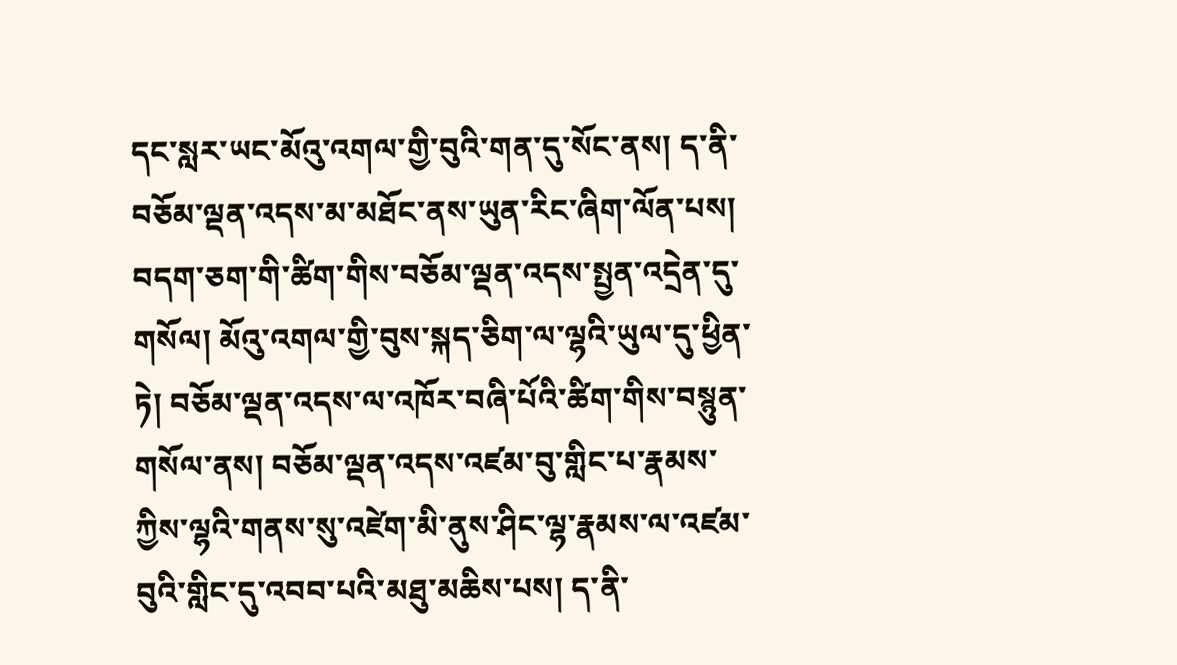དང་སླར་ཡང་མོའུ་འགལ་གྱི་བུའི་གན་དུ་སོང་ནས། ད་ནི་བཅོམ་ལྡན་འདས་མ་མཐོང་ནས་ཡུན་རིང་ཞིག་ལོན་པས། བདག་ཅག་གི་ཚིག་གིས་བཅོམ་ལྡན་འདས་སྤྱན་འདྲེན་དུ་གསོལ། མོའུ་འགལ་གྱི་བུས་སྐད་ཅིག་ལ་ལྷའི་ཡུལ་དུ་ཕྱིན་ཏེ། བཅོམ་ལྡན་འདས་ལ་འཁོར་བཞི་པོའི་ཚིག་གིས་བསྙུན་གསོལ་ནས། བཅོམ་ལྡན་འདས་འཛམ་བུ་གླིང་པ་རྣམས་ཀྱིས་ལྷའི་གནས་སུ་འཛེག་མི་ནུས་ཤིང་ལྷ་རྣམས་ལ་འཛམ་བུའི་གླིང་དུ་འབབ་པའི་མཐུ་མཆིས་པས། ད་ནི་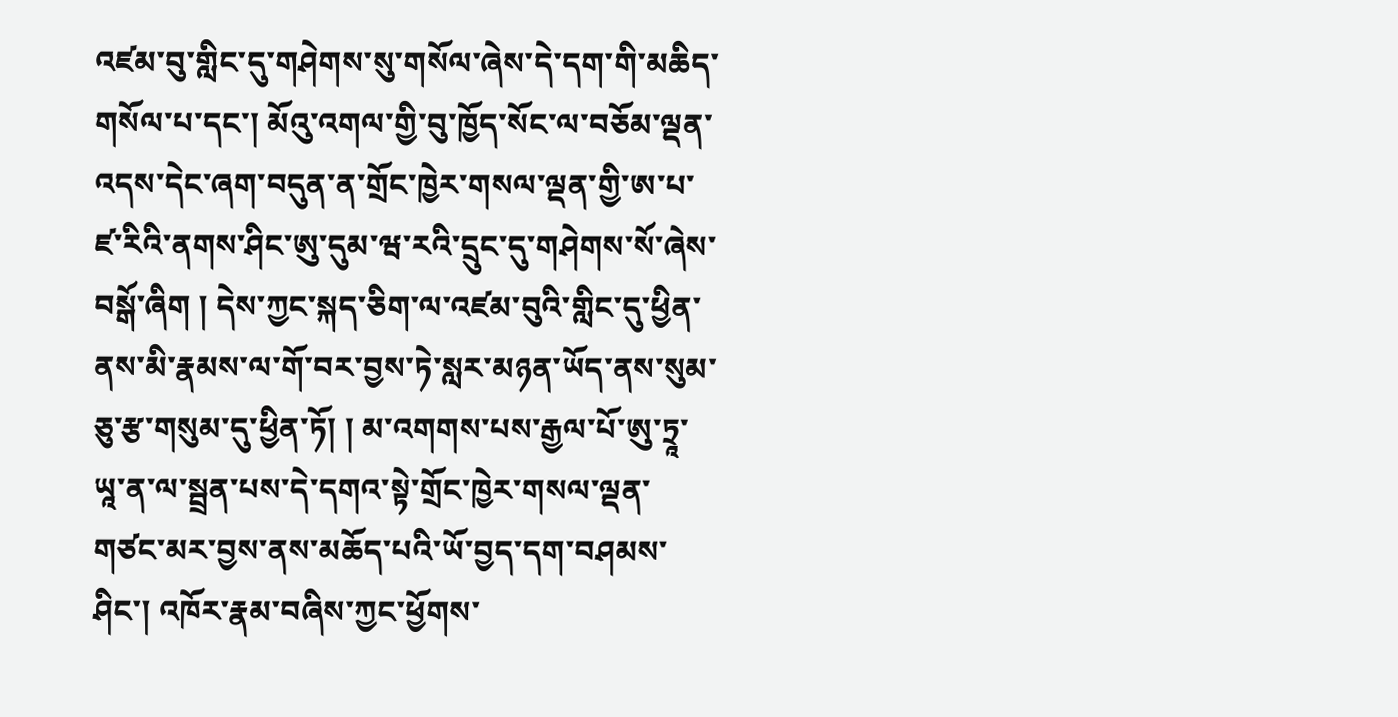འཛམ་བུ་གླིང་དུ་གཤེགས་སུ་གསོལ་ཞེས་དེ་དག་གི་མཆིད་གསོལ་པ་དང་། མོའུ་འགལ་གྱི་བུ་ཁྱོད་སོང་ལ་བཅོམ་ལྡན་འདས་དེང་ཞག་བདུན་ན་གྲོང་ཁྱེར་གསལ་ལྡན་གྱི་ཨ་པ་ཛ་རིའི་ནགས་ཤིང་ཨུ་དུམ་ཝ་རའི་དྲུང་དུ་གཤེགས་སོ་ཞེས་བསྒོ་ཞིག ། དེས་ཀྱང་སྐད་ཅིག་ལ་འཛམ་བུའི་གླིང་དུ་ཕྱིན་ནས་མི་རྣམས་ལ་གོ་བར་བྱས་ཏེ་སླར་མཉན་ཡོད་ནས་སུམ་ཅུ་རྩ་གསུམ་དུ་ཕྱིན་ཏོ། ། མ་འགགས་པས་རྒྱལ་པོ་ཨུ་ཏྲཱ་ཡཱ་ན་ལ་སྦྲན་པས་དེ་དགའ་སྟེ་གྲོང་ཁྱེར་གསལ་ལྡན་གཙང་མར་བྱས་ནས་མཆོད་པའི་ཡོ་བྱད་དག་བཤམས་ཤིང་། འཁོར་རྣམ་བཞིས་ཀྱང་ཕྱོགས་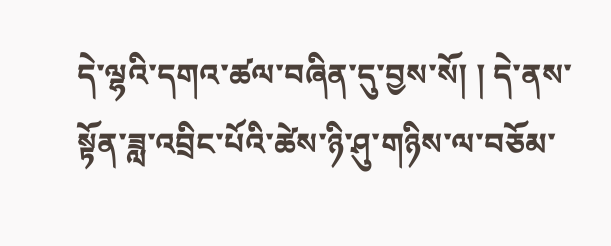དེ་ལྷའི་དགའ་ཚལ་བཞིན་དུ་བྱས་སོ། ། དེ་ནས་སྟོན་ཟླ་འབྲིང་པོའི་ཚེས་ཉི་ཤུ་གཉིས་ལ་བཅོམ་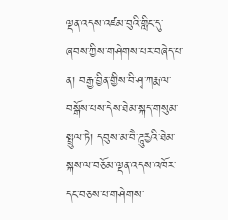ལྡན་འདས་འཛམ་བུའི་གླིང་དུ་ཞབས་ཀྱིས་གཤེགས་པར་བཞེད་པ་ན། བརྒྱ་བྱིན་གྱིས་བི་ཤྭ་ཀརྨ་ལ་བསྒོས་པས་དེས་ཐེམ་སྐད་གསུམ་སྤྲུལ་ཏེ། དབུས་མ་བཻ་ཌཱུརྱའི་ཐེམ་སྐས་ལ་བཅོམ་ལྡན་འདས་འཁོར་དང་བཅས་པ་གཤེགས་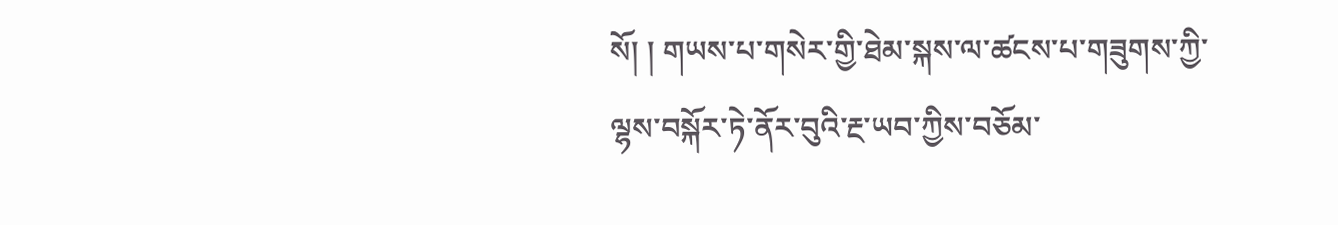སོ། ། གཡས་པ་གསེར་གྱི་ཐེམ་སྐས་ལ་ཚངས་པ་གཟུགས་ཀྱི་ལྷས་བསྐོར་ཏེ་ནོར་བུའི་རྔ་ཡབ་ཀྱིས་བཅོམ་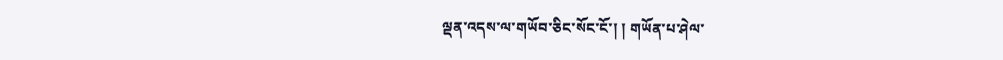ལྡན་འདས་ལ་གཡོབ་ཅིང་སོང་ངོ་། ། གཡོན་པ་ཤེལ་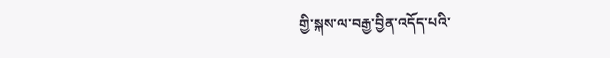གྱི་སྐས་ལ་བརྒྱ་བྱིན་འདོད་པའི་